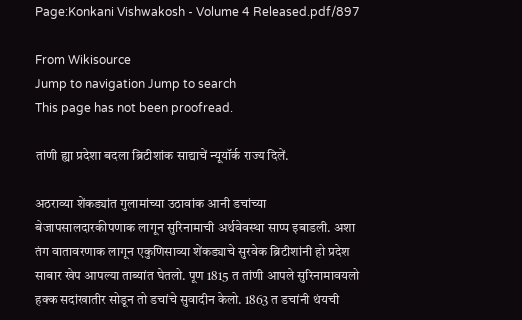Page:Konkani Vishwakosh - Volume 4 Released.pdf/897

From Wikisource
Jump to navigation Jump to search
This page has not been proofread.

तांणी ह्या प्रदेशा बदला ब्रिटीशांक साद्याचें न्यूयॉर्क राज्य दिलें.

अठराव्या शेंकड्यांत गुलामांच्या उठावांक आनी डचांच्या बेजापसालदारकीपणाक लागून सुरिनामाची अर्थवेवस्था साप्प इबाडली. अशा तंग वातावरणाक लागून एकुणिसाव्या शेंकड्याचे सुरवेक ब्रिटीशांनी हो प्रदेश साबार खेप आपल्या ताब्यांत घेतलो. पूण 1815 त तांणी आपले सुरिनामावयलो हक्क सदांखातीर सोडून तो डचांचे सुवादीन केलो. 1863 त डचांनी थंयची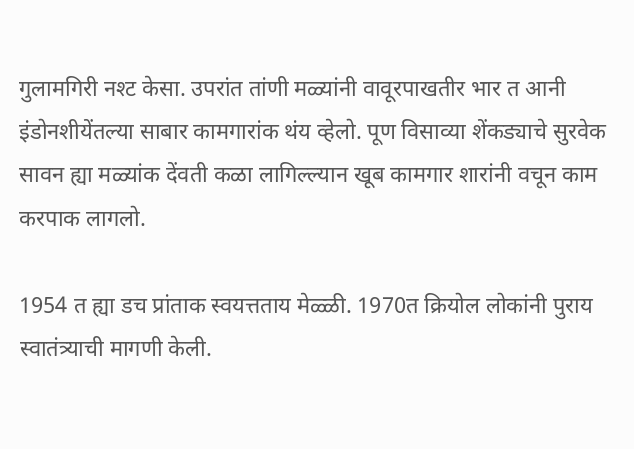गुलामगिरी नश्ट केसा. उपरांत तांणी मळ्यांनी वावूरपाखतीर भार त आनी इंडोनशीयेंतल्या साबार कामगारांक थंय व्हेलो. पूण विसाव्या शेंकड्याचे सुरवेक सावन ह्या मळ्यांक देंवती कळा लागिल्ल्यान खूब कामगार शारांनी वचून काम करपाक लागलो.

1954 त ह्या डच प्रांताक स्वयत्तताय मेळ्ळी. 1970त क्रियोल लोकांनी पुराय स्वातंत्र्याची मागणी केली.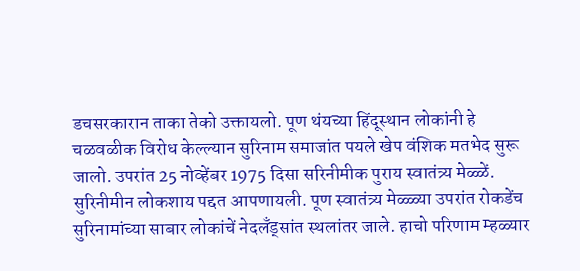डचसरकारान ताका तेको उक्तायलो. पूण थंयच्या हिंदूस्थान लोकांनी हे चळवळीक विरोध केल्ल्यान सुरिनाम समाजांत पयले खेप वंशिक मतभेद सुरू जालो. उपरांत 25 नोव्हेंबर 1975 दिसा सरिनीमीक पुराय स्वातंत्र्य मेळ्ळें. सुरिनीमीन लोकशाय पद्दत आपणायली. पूण स्वातंत्र्य मेळ्ळ्या उपरांत रोकडेंच सुरिनामांच्या साबार लोकांचें नेदलँड्सांत स्थलांतर जाले. हाचो परिणाम म्हळ्यार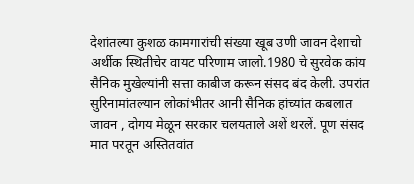देशांतल्या कुशळ कामगारांची संख्या खूब उणी जावन देशाचो अर्थीक स्थितीचेर वायट परिणाम जालो.1980 चे सुरवेक कांय सैनिक मुखेल्यांनी सत्ता काबीज करून संसद बंद केली. उपरांत सुरिनामांतल्यान लोकांभीतर आनी सैनिक हांच्यांत कबलात जावन , दोगय मेळून सरकार चलयताले अशें थरलें. पूण संसद मात परतून अस्तितवांत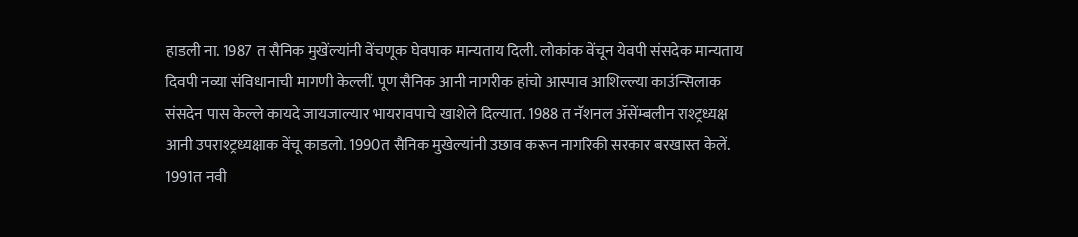हाडली ना. 1987 त सैनिक मुखेंल्यांनी वेंचणूक घेवपाक मान्यताय दिली. लोकांक वेंचून येवपी संसदेक मान्यताय दिवपी नव्या संविधानाची मागणी केल्लीं. पूण सैनिक आनी नागरीक हांचो आस्पाव आशिल्ल्या काउंन्सिलाक संसदेन पास केल्ले कायदे जायजाल्यार भायरावपाचे खाशेले दिल्यात. 1988 त नॅशनल ॲसेंम्बलीन राश्ट्रध्यक्ष आनी उपराश्ट्रध्यक्षाक वेंचू काडलो. 1990त सैनिक मुखेल्यांनी उछाव करून नागरिकी सरकार बरखास्त केलें. 1991त नवी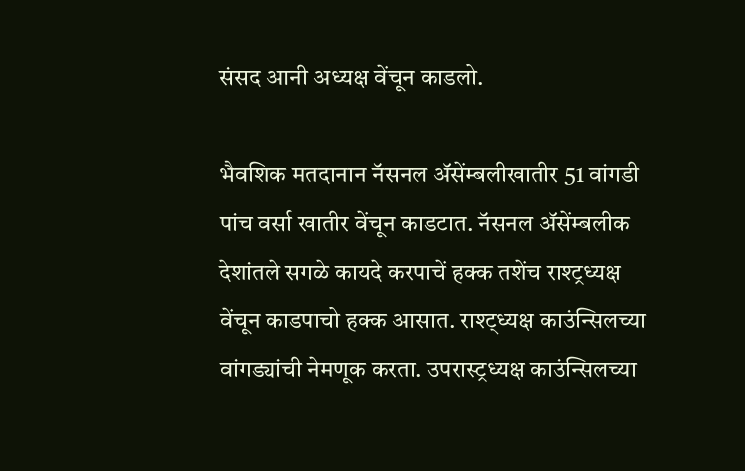संसद आनी अध्यक्ष वेंचून काडलो.

भैवशिक मतदानान नॅसनल ॲसेंम्बलीखातीर 51 वांगडी पांच वर्सा खातीर वेंचून काडटात. नॅसनल ॲसेंम्बलीक देशांतले सगळे कायदे करपाचें हक्क तशेंच राश्ट्रध्यक्ष वेंचून काडपाचो हक्क आसात. राश्ट्ध्यक्ष काउंन्सिलच्या वांगड्यांची नेमणूक करता. उपरास्ट्रध्यक्ष काउंन्सिलच्या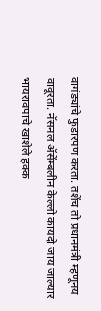वागंड्यांचे फुडारपण करता. तशेंच तो प्रधानमंत्री म्हणूनय वावूरता. नॅसनल ॲसेंम्बलीन केल्लो कायदो जाय जाल्यार भायरावपाचे खाशेले हक्क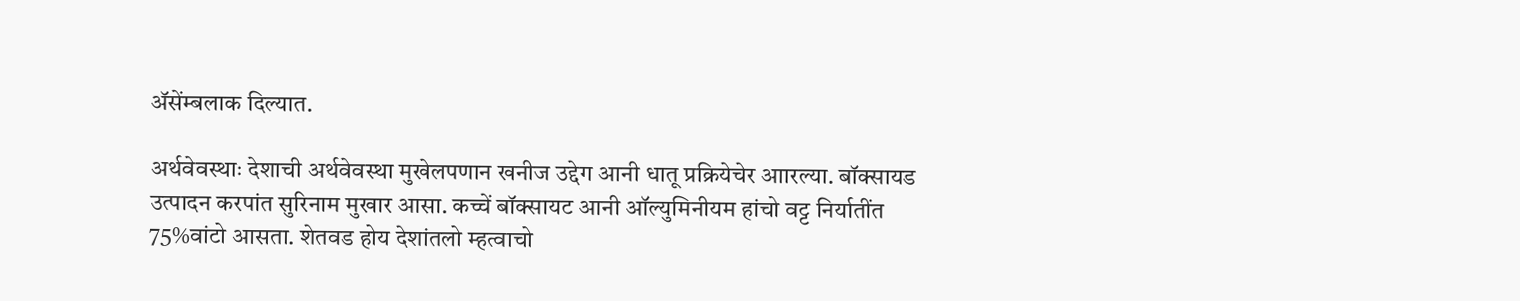ॲसेंम्बलाक दिल्यात.

अर्थवेवस्थाः देशाची अर्थवेवस्था मुखेलपणान खनीज उद्देग आनी धातू प्रक्रियेचेर आारल्या. बॉक्सायड उत्पादन करपांत सुरिनाम मुखार आसा. कच्चें बॉक्सायट आनी ऑल्युमिनीयम हांचो वट्ट निर्यातींत 75%वांटो आसता. शेतवड होय देशांतलो म्हत्वाचो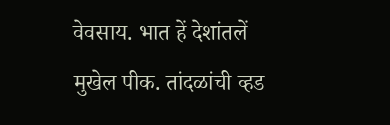वेवसाय. भात हें देशांतलें मुखेल पीक. तांदळांची व्हड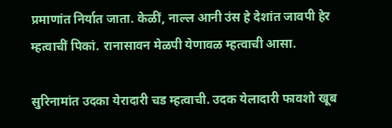प्रमाणांत निर्यात जाता. केळीं, नाल्ल आनी उंस हे देशांत जावपी हेर म्हत्वाचीं पिकां. रानासावन मेळपी येणावळ म्हत्वाची आसा.

सुरिनामांत उदका येरादारी चड म्हत्वाची. उदक येलादारी फावशो खूब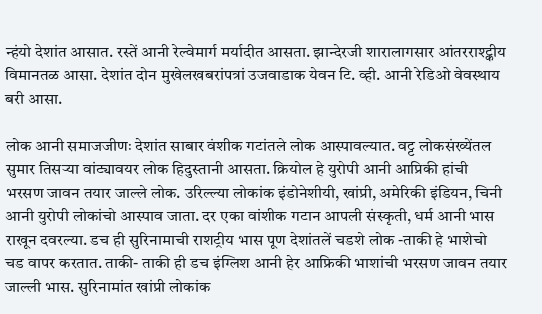न्हंयो देशांत आसात. रस्तें आनी रेल्वेमार्ग मर्यादीत आसता. झान्देरजी शारालागसार आंतरराश्ट्कीय विमानतळ आसा. देशांत दोन मुखेलखबरांपत्रां उजवाडाक येवन टि. व्ही. आनी रेडिओ वेवस्थाय बरी आसा.

लोक आनी समाजजीणः देशांत साबार वंशीक गटांतले लोक आस्पावल्यात. वट्ट लोकसंख्येंतल सुमार तिसऱ्या वांट्यावयर लोक हिदुस्तानी आसता. क्रियोल हे युरोपी आनी आप्रिकी हांची भरसण जावन तयार जाल्ले लोक. उरिल्ल्या लोकांक इंडोनेशीयी, खांप्री, अमेरिकी इंडियन, चिनी आनी युरोपी लोकांचो आस्पाव जाता. दर एका वांशीक गटान आपली संस्कृती, धर्म आनी भास राखून दवरल्या. डच ही सुरिनामाची राशट्रीय भास पूण देशांतलें चडशे लोक -ताकी हे भाशेचो चड वापर करतात. ताकी- ताकी ही डच इंग्लिश आनी हेर आफ्रिकी भाशांची भरसण जावन तयार जाल्ली भास. सुरिनामांत खांप्री लोकांक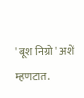' बूश निग्रो ' अशें म्हणटात.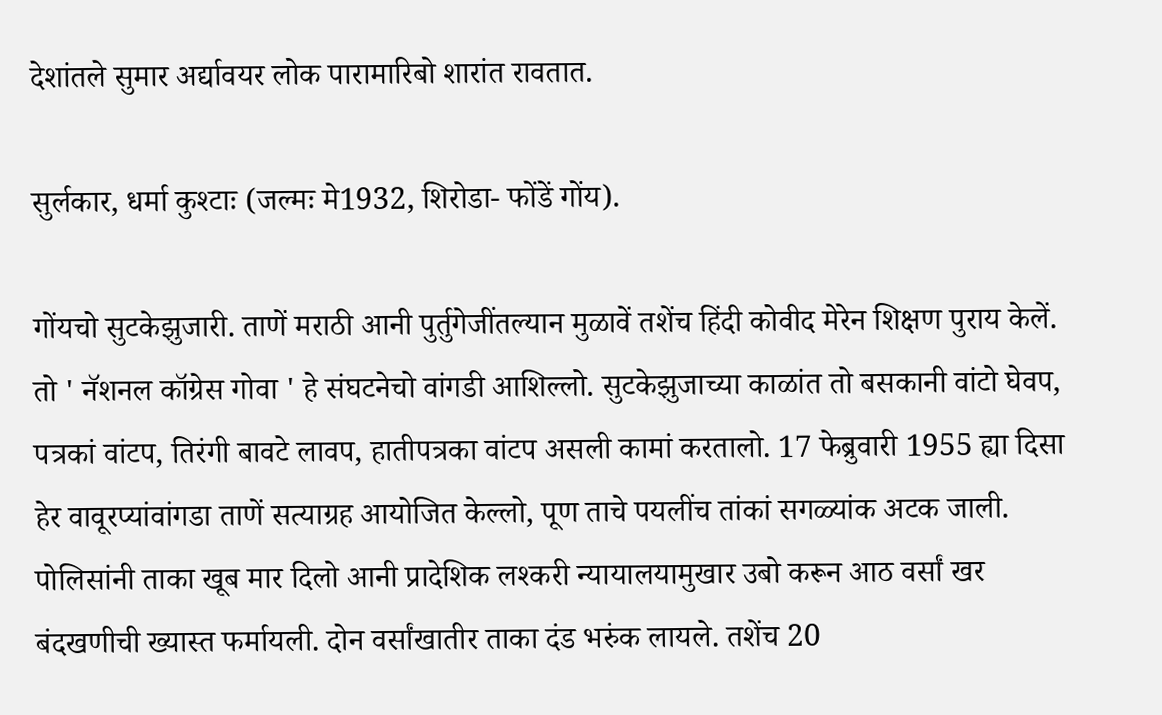देशांतले सुमार अर्द्यावयर लोक पारामारिबो शारांत रावतात.

सुर्लकार, धर्मा कुश्टाः (जल्मः मे1932, शिरोडा- फोंडें गोंय).

गोंयचो सुटकेझुजारी. ताणें मराठी आनी पुर्तुगेजींतल्यान मुळावें तशेंच हिंदी कोवीद मेरेन शिक्षण पुराय केलें. तो ' नॅशनल कॉग्रेस गोवा ' हे संघटनेचो वांगडी आशिल्लो. सुटकेझुजाच्या काळांत तो बसकानी वांटो घेवप, पत्रकां वांटप, तिरंगी बावटे लावप, हातीपत्रका वांटप असली कामां करतालो. 17 फेब्रुवारी 1955 ह्या दिसा हेर वावूरप्यांवांगडा ताणें सत्याग्रह आयोजित केल्लो, पूण ताचे पयलींच तांकां सगळ्यांक अटक जाली. पोलिसांनी ताका खूब मार दिलो आनी प्रादेशिक लश्करी न्यायालयामुखार उबो करून आठ वर्सां खर बंदखणीची ख्यास्त फर्मायली. दोन वर्सांखातीर ताका दंड भरुंक लायले. तशेंच 20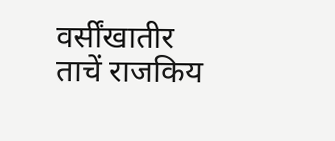वर्सींखातीर ताचें राजकिय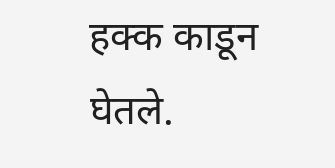हक्क काडून घेतले.